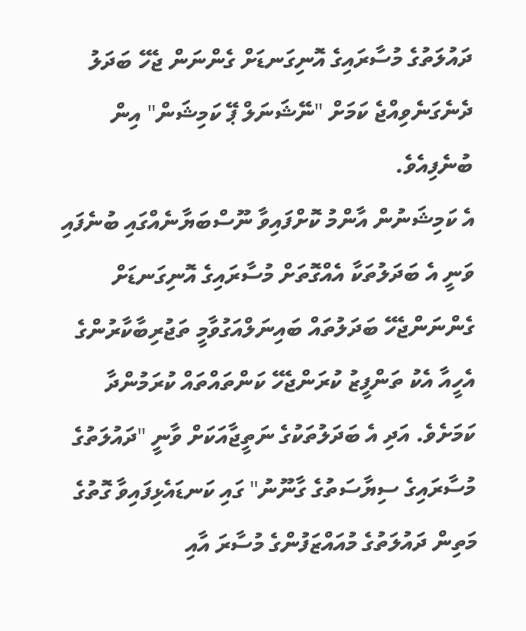ދައުލަތުގެ މުސާރައިގެ އޮނިގަނޑަށް ގެންނަން ޖެހޭ ބަދަލު ދެނެގަނެވިއްޖެ ކަމަށް "ނޭޝަނަލް ޕޭ ކަމިޝަން" އިން ބުނެފިއެވެ.
އެ ކަމިޝަނުން އާންމު ކޮށްފައިވާ ނޫސްބަޔާނެއްގައި ބުނެފައި ވަނީ އެ ބަދަލުތަކާ އެއްގޮތަށް މުސާރައިގެ އޮނިގަނޑަށް ގެންނަންޖެހޭ ބަދަލުތައް ބައިނަލްއަގުވާމީ ތަޖުރިބާކާރުންގެ އެހީއާ އެކު ތަންފީޒު ކުރަންޖެހޭ ކަންތައްތައް ކުރަމުންދާ ކަމަށެވެ. އަދި އެ ބަދަލުތަކުގެ ނަތީޖާއަކަށް ވާނީ "ދައުލަތުގެ މުސާރައިގެ ސިޔާސަތުގެ ގާނޫނު" ގައި ކަނޑައެޅިފައިވާ ގޮތުގެ މަތިން ދައުލަތުގެ މުއައްޒަފުންގެ މުސާރަ އާއި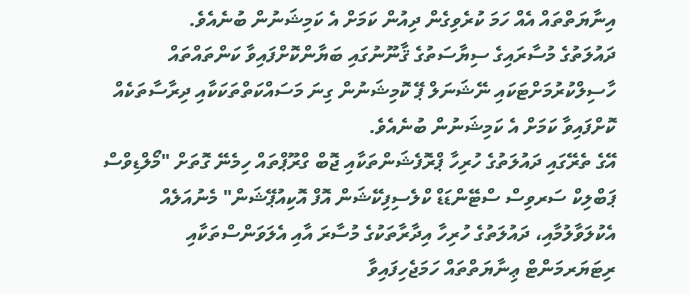އިނާޔަތްތައް އެއް ހަމަ ކުރެވިގެން ދިއުން ކަމަށް އެ ކަމިޝަނުން ބުނެއެވެ.
ދައުލަތުގެ މުސާރައިގެ ސިޔާސަތުގެ ޤާނޫނުގައި ބަޔާންކޮށްފައިވާ ކަންތައްތައް ހާސިލްކުރުމަށްޓަކައި ނޭޝަނަލް ޕޭ ކޮމިޝަނުން ގިނަ މަސައްކަތްތަކަކާއި ދިރާސާތަކެއް ކޮށްފައިވާ ކަމަށް އެ ކަމިޝަނުން ބުނެއެވެ.
އޭގެ ތެރޭގައި ދައުލަތުގެ ހުރިހާ ޕްރޮފެޝަންތަކާއި ޖޮބް ގްރޫޕްތައް ހިމެނޭ ގޮތަށް "މޯލްޑިވްސް ޕަބްލިކް ސަރވިސް ސްޓޭންޑަޑް ކްލެސިފިކޭޝަން އޮފް އޮކިއުޕޭޝަން" މެނުއަލެއް އެކުލަވާލުމާއި، ދައުލަތުގެ ހުރިހާ އިދާރާތަކުގެ މުސާރަ އާއި އެލަވަންސްތަކާއި ރިޓަޔަރމަންޓް ޢިނާޔަތްތައް ހަމަޖެހިފައިވާ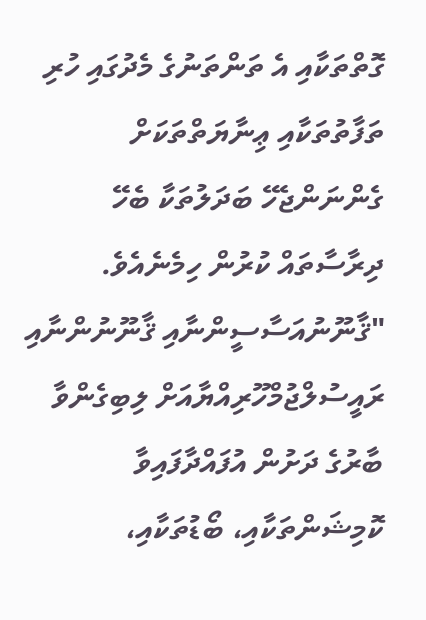ގޮތްތަކާއި އެ ތަންތަނުގެ މެދުގައި ހުރި ތަފާތުތަކާއި ޢިނާޔަތްތަކަށް ގެންނަންޖެހޭ ބަދަލުތަކާ ބެހޭ ދިރާސާތައް ކުރުން ހިމެނެއެވެ.
"ޤާނޫނުއަސާސީންނާއި ޤާނޫނުންނާއި ރައީސުލްޖުމްހޫރިއްޔާއަށް ލިބިގެންވާ ބާރުގެ ދަށުން އުފައްދާފައިވާ ކޮމިޝަންތަކާއި، ބޯޑުތަކާއި،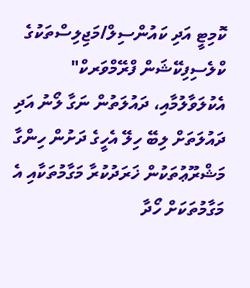ކޮމިޓީ އަދި ކައުންސިލް/މަޖިލިސްތަކުގެ ކްލެސިފިކޭޝަން ފްރޭމްވަރކް" އެކުލަވާލުމާއި، ދައުލަތުން ނަގާ ލޯނު އަދި ދައުލަތަށް ލިބޭ ހިލޭ އެހީގެ ދަށުން ހިންގާ މަޝްރޫޢުތަކުން ޚަރަދުކުރާ މަގާމުތަކާއި އެ މަގާމުތަކަށް ހޯދާ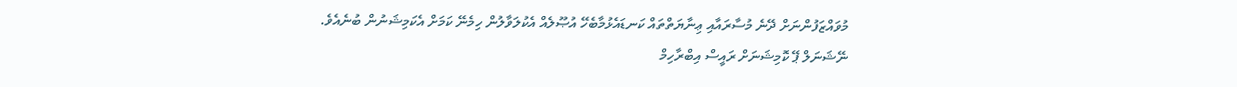މުވައްޒަފުންނަށް ދޭނެ މުސާރައާއި ޢިނާޔަތްތައް ކަނޑައެޅުމާބެހޭ އުޞޫލެއް އެކުލަވާލުން ހިމެނޭ ކަމަށް އެކަމިޝަނުން ބުނެއެވެ.
ނޭޝަނަލް ޕޭ ކޮމިޝަނަށް ރައީސް އިބްރާހިމް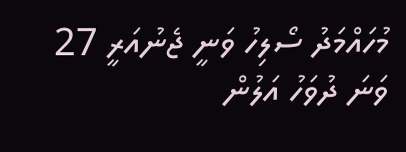މުހައްމަދު ސޯލިހު ވަނީ ޖެނުއަރީ 27 ވަނަ ދުވަހު އަލުން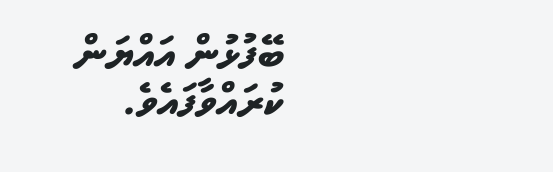ބޭފުޅުން އައްޔަން ކުރައްވާފައެވެ.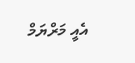އެއީ މަރްޔަމް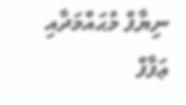ނިޔާފް މުޙައްމަދާއި ޢަފާފް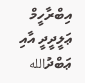އިބްރާހީމް ޢަލީދީދީ އާއި ޢަބްދުالله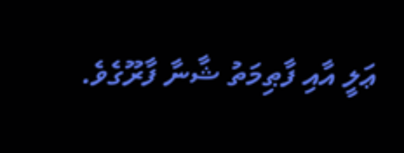ޢަލީ އާއި ފާޠިމަތު ޝާނާ ފާރޫގެވެ.